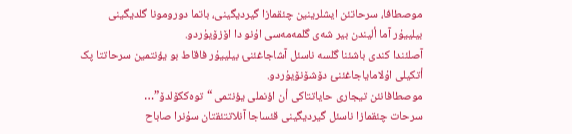موصطافا، سرحاتئن ایشلرینین چئقمازا گیردیگینی، باتما دورومونا گلدیگینی بیلییۇر آما ألیندن بیر شەی گلمەمەسی اۇنو دا اۆزۆیۇردو.
آصلئندا کندی باشئنا گلسە ناسئل آشاجاغئنئ بیلییۇر فاقاط بو یؤنتمین سرحاتتا پک أتکیلی اۇلامایاجاغئنئ دۆشۆنۆیۇردو.
موصطافانئن تیجاری حایاتتاکی أن اؤنملی یؤنتمی “توەککۆلدۆ”…
سرحات چئقمازا ناسئل گیردیگینی قئساجا آنلاتتئقتان سۇنرا صاباح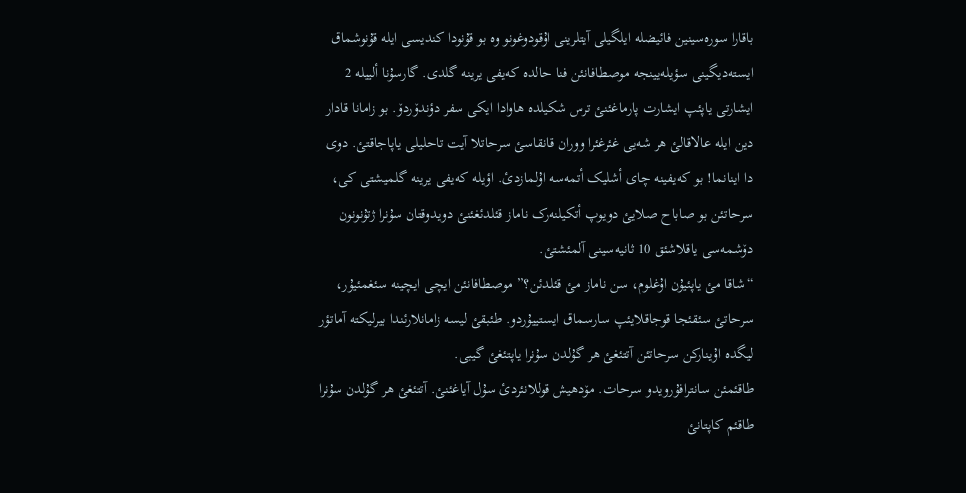باقارا سورەسینین فائیضلە ایلگیلی آیتلرینی اۇقودوغونو وە بو قۇنودا کندیسی ایلە قۇنوشماق ایستەدیگینی سؤیلەیینجە موصطافانئن فنا حالدە کەیفی یرینە گلدی. گارسۇنا ألییلە 2 ایشارتی یاپئپ ایشارت پارماغئنئ ترس شکیلدە هاوادا ایکی سفر دؤندۆردۆ. بو زامانا قادار دین ایلە عالاقالئ هر شەیی غئرغئرا ووران قانقاسئ سرحاتلا آیت تاحلیلی یاپاجاقتئ. دوی دا اینانما! بو کەیفینە چای أشلیک أتمەسە اۇلمازدئ. اؤیلە کەیفی یرینە گلمیشتی کی، سرحاتئن بو صاباح صلایئ دویوپ أتکیلنەرک ناماز قئلدئغئنئ دویدوقتان سۇنرا ژتۇنونون دۆشمەسی یاقلاشئق 10 ثانیەسینی آلمئشتئ.
“شاقا مئ یاپئیۇن اۇغلوم، سن ناماز مئ قئلدئن؟” موصطافانئن ایچی ایچینە سئغمئیۇر، سرحاتئ سئقئجا قوجاقلایئپ سارسماق ایستییۇردو. طئبقئ لیسە زامانلارئندا بیرلیکتە آماتؤر لیگدە اۇینارکن سرحاتئن آتتئغئ هر گۇلدن سۇنرا یاپتئغئ گیبی.
طاقئمئن سانترافۇرویدو سرحات. مۆدهیش قوللانئردئ سۇل آیاغئنئ. آتتئغئ هر گۇلدن سۇنرا طاقئم کاپتانئ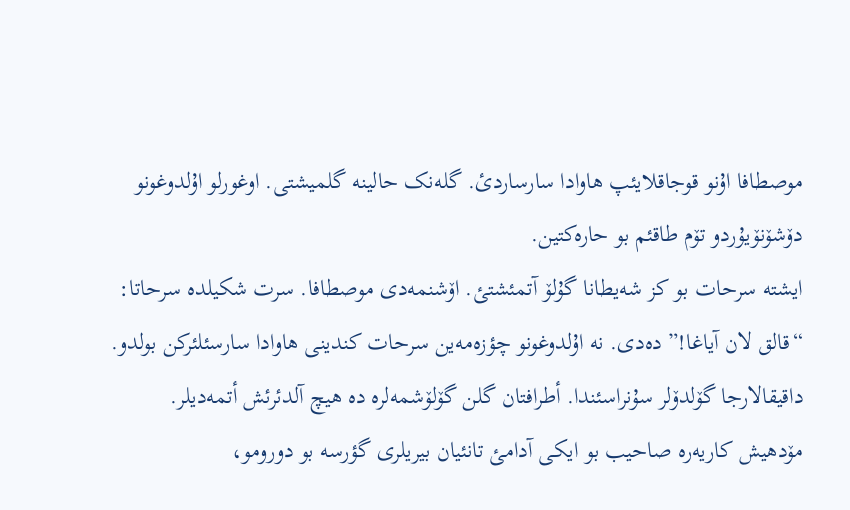موصطافا اۇنو قوجاقلایئپ هاوادا سارساردئ. گلەنک حالینە گلمیشتی. اوغورلو اۇلدوغونو دۆشۆنۆیۇردو تۆم طاقئم بو حارەکتین.
ایشتە سرحات بو کز شەیطانا گۇلۆ آتمئشتئ. اۆشنمەدی موصطافا. سرت شکیلدە سرحاتا: “قالق لان آیاغا!” دەدی. نە اۇلدوغونو چؤزەمەین سرحات کندینی هاوادا سارسئلئرکن بولدو. داقیقالارجا گۆلدۆلر سۇنراسئندا. أطرافتان گلن گۆلۆشمەلرە دە هیچ آلدئرئش أتمەدیلر. مۆدهیش کاریەرە صاحیب بو ایکی آدامئ تانئیان بیریلری گؤرسە بو دورومو،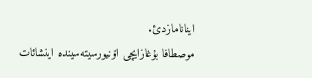اینانامازدئ.
موصطافا بۇغازایچی اۆنیورسیتەسیندە اینشائات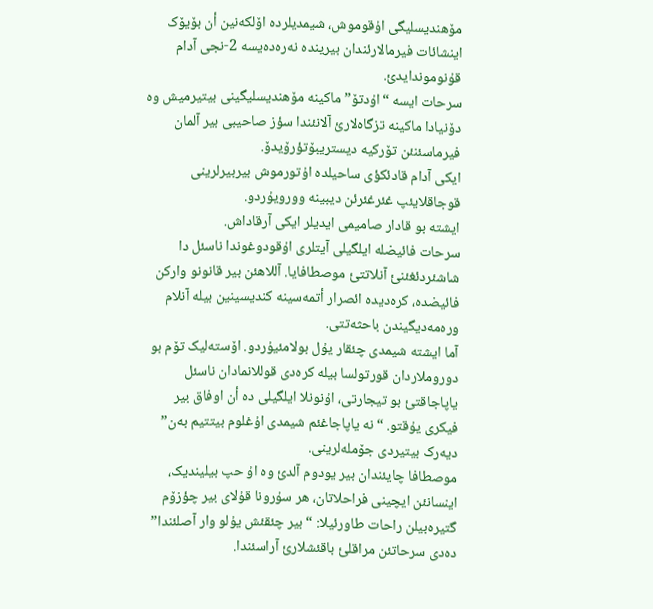مۆهندیسلیگی اۇقوموش، شیمدیلردە اۆلکەنین أن بۆیۆک اینشائات فیرمالارئندان بیریندە نەرەدەیسە 2-نجی آدام قۇنوموندایدئ.
سرحات ایسە “اۇدتۆ” ماکینە مۆهندیسلیگینی بیتیرمیش وە دۆنیادا ماکینە تزگاەلارئ آلانئندا سؤز صاحیبی بیر آلمان فیرماسئنئن تۆرکیە دیستریبۆتؤرۆیدۆ.
ایکی آدام قادئکؤی ساحیلدە اۇتورموش بیربیرلرینی قوجاقلایئپ غئرغئرئن دیبینە وورویۇردو.
ایشتە بو قادار صامیمی ایدیلر ایکی آرقاداش.
سرحات فائیضلە ایلگیلی آیتلری اۇقودوغوندا ناسئل دا شاشئردئغئنئ آنلاتتئ موصطافایا. آللاهئن بیر قانونو وارکن فائیضدە، کرەدیدە ائصرار أتمەسینە کندیسینین بیلە آنلام ورەمەدیگیندن باحثەتتی.
آما ایشتە شیمدی چئقار یۇل بولامئیۇردو. اۆستەلیک تۆم بو دوروملاردان قورتولسا بیلە کرەدی قوللانمادان ناسئل یاپاجاقتئ بو تیجارتی، اۇنونلا ایلگیلی دە أن اوفاق بیر فیکری یۇقتو. “نە یاپاجاغئم شیمدی اۇغلوم بیتتیم بەن” دیەرک بیتیردی جۆملەلرینی.
موصطافا چایئندان بیر یودوم آلدئ وە اۇ حپ بیلیندیک، اینسانئن ایچینی فراحلاتان، هر سۇرونا قۇلای بیر چؤزۆم گتیرەبیلن راحات طاورئیلا: “بیر چئقئش یۇلو وار آصلئندا” دەدی سرحاتئن مراقلئ باقئشلارئ آراسئندا.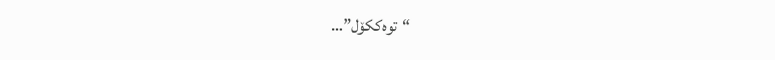“توەککۆل”…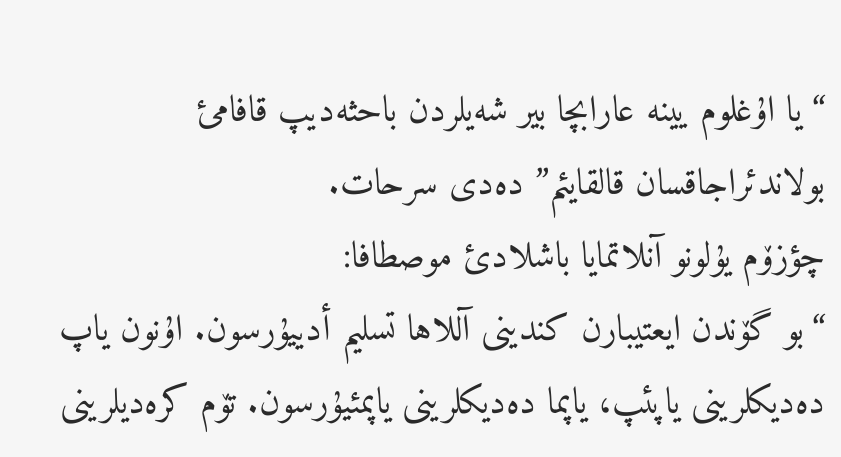“یا اۇغلوم یینە عارابچا بیر شەیلردن باحثەدیپ قافامئ بولاندئراجاقسان قالقایئم” دەدی سرحات.
چؤزۆم یۇلونو آنلاتمایا باشلادئ موصطافا:
“بو گۆندن ایعتیبارن کندینی آللاها تسلیم أدییۇرسون. اۇنون یاپ دەدیکلرینی یاپئپ، یاپما دەدیکلرینی یاپمئیۇرسون. تۆم کرەدیلرینی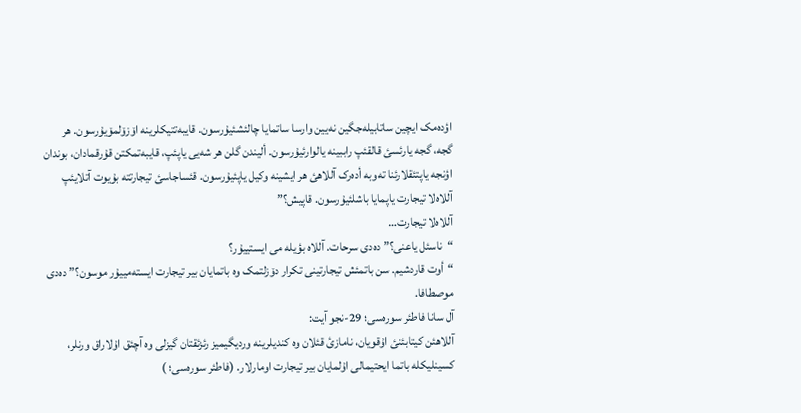اؤدەمک ایچین ساتابیلەجگین نەیین وارسا ساتمایا چالئشئیۇرسون. قایبەتتیکلرینە اۆزۆلمۆیۇرسون. هر گجە، گجە یارئسئ قالقئپ راببینە یالوارئیۇرسون. ألیندن گلن هر شەیی یاپئپ، قایبەتمکتن قۇرقمادان، بوندان اؤنجە یاپتئقلارئنا تەوبە أدەرک آللاهئ هر ایشینە وکیل یاپئیۇرسون. قئساجاسئ تیجارتتە بۇیوت آتلایئپ آللاەلا تیجارت یاپمایا باشلئیۇرسون. قاپیش؟”
آللاەلا تیجارت…
“ناسئل یاعنی؟” دەدی سرحات. آللاە بؤیلە می ایستییۇر؟
“أوت قاردشیم. سن باتمئش تیجارتینی تکرار دۆزلتمک وە باتمایان بیر تیجارت ایستەمییۇر موسون؟” دەدی موصطافا.
آل سانا فاطئر سورەسی؛ 29-نجو آیت:
آللاهئن کیتابئنئ اۇقویان، نامازئ قئلان وە کندیلرینە وردیگیمیز رئزئقتان گیزلی وە آچئق اۇلاراق ورنلر، کسینلیکلە باتما ایحتیمالی اۇلمایان بیر تیجارت اومارلار. (فاطئر سورەسی؛ )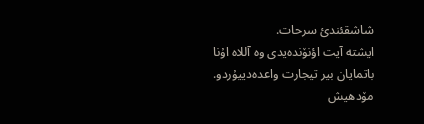شاشقئندئ سرحات.
ایشتە آیت اؤنۆندەیدی وە آللاە اۇنا باتمایان بیر تیجارت واعدەدییۇردو.
مۆدهیش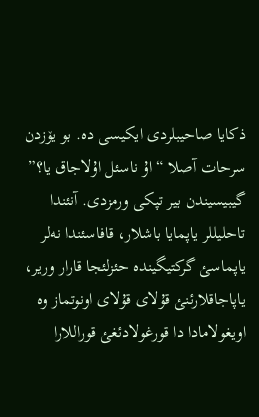ذکایا صاحیبلردی ایکیسی دە. بو یۆزدن سرحات آصلا “اۇ ناسئل اۇلاجاق یا؟” گیبیسیندن بیر تپکی ورمزدی. آنئندا تاحلیللر یاپمایا باشلار، قافاسئندا نەلر یاپماسئ گرکتیگیندە حئزلئجا قارار وریر، یاپاجاقلارئنئ قۇلای قۇلای اونوتماز وە اویغولامادا دا قورغولادئغئ قوراللارا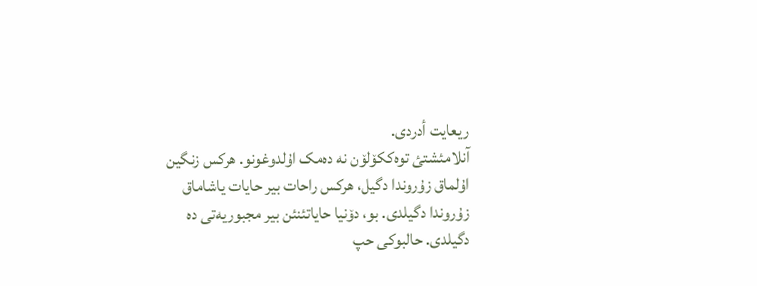ریعایت أدردی.
آنلامئشتئ توەککۆلۆن نە دەمک اۇلدوغونو. هرکس زنگین اۇلماق زۇروندا دگیل، هرکس راحات بیر حایات یاشاماق زۇروندا دگیلدی. بو، دۆنیا حایاتئنئن بیر مجبوریەتی دە دگیلدی. حالبوکی حپ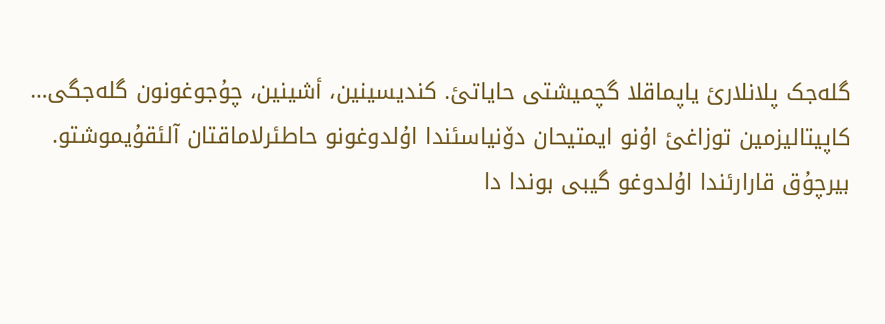گلەجک پلانلارئ یاپماقلا گچمیشتی حایاتئ. کندیسینین، أشینین، چۇجوغونون گلەجگی…
کاپیتالیزمین توزاغئ اۇنو ایمتیحان دۆنیاسئندا اۇلدوغونو حاطئرلاماقتان آلئقۇیموشتو.
بیرچۇق قارارئندا اۇلدوغو گیبی بوندا دا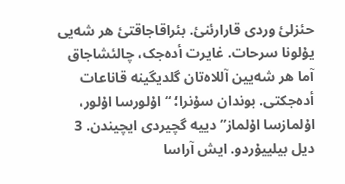حئزلئ وردی قارارئنئ. بئراقاجاقتئ هر شەیی یۇلونا سرحات. غایرت أدەجک، چالئشاجاق آما هر شەیین آللاەتان گلدیگینە قاناعات أدەجکتی. بوندان سۇنرا؛ “اۇلورسا اۇلور، اۇلمازسا اۇلماز” دییە گچیردی ایچیندن. 3 دیل بیلییۇردو. ایش آراسا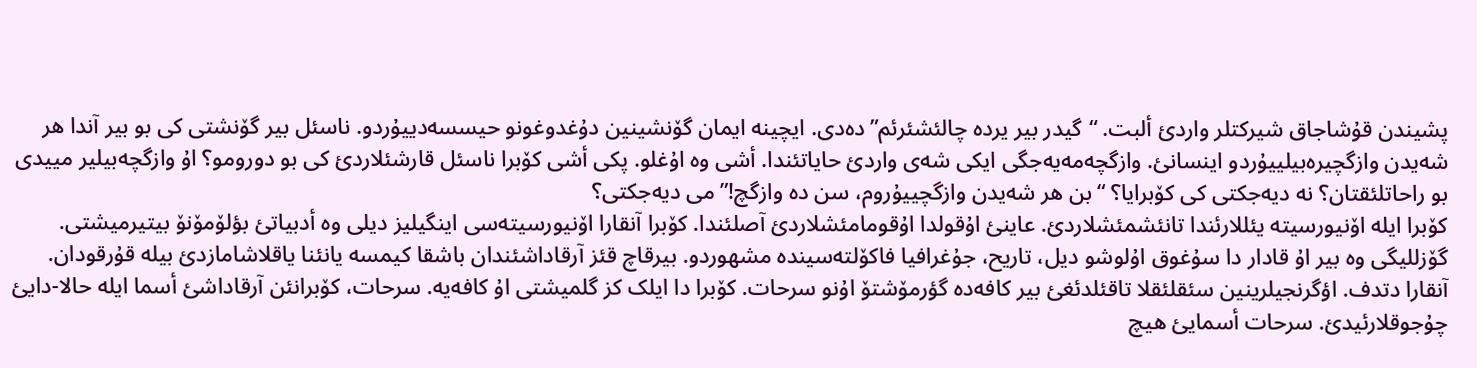پشیندن قۇشاجاق شیرکتلر واردئ ألبت. “گیدر بیر یردە چالئشئرئم” دەدی. ایچینە ایمان گۆنشینین دۇغدوغونو حیسسەدییۇردو. ناسئل بیر گۆنشتی کی بو بیر آندا هر شەیدن وازگچیرەبیلییۇردو اینسانئ. وازگچەمەیەجگی ایکی شەی واردئ حایاتئندا. أشی وە اۇغلو. پکی أشی کۆبرا ناسئل قارشئلاردئ کی بو دورومو؟ اۇ وازگچەبیلیر مییدی بو راحاتلئقتان؟ نە دیەجکتی کی کۆبرایا؟ “بن هر شەیدن وازگچییۇروم، سن دە وازگچ!” می دیەجکتی؟
کۆبرا ایلە اۆنیورسیتە یئللارئندا تانئشمئشلاردئ. عاینئ اۇقولدا اۇقومامئشلاردئ آصلئندا. کۆبرا آنقارا اۆنیورسیتەسی اینگیلیز دیلی وە أدبیاتئ بؤلۆمۆنۆ بیتیرمیشتی. گۆزللیگی وە بیر اۇ قادار دا سۇغوق اۇلوشو دیل، تاریح، جۇغرافیا فاکۆلتەسیندە مشهوردو. بیرقاچ قئز آرقاداشئندان باشقا کیمسە یانئنا یاقلاشامازدئ بیلە قۇرقودان. آنقارا دتدف. اؤگرنجیلرینین سئقلئقلا تاقئلدئغئ بیر کافەدە گؤرمۆشتۆ اۇنو سرحات. کۆبرا دا ایلک کز گلمیشتی اۇ کافەیە. سرحات، کۆبرانئن آرقاداشئ أسما ایلە حالا-دایئ چۇجوقلارئیدئ. سرحات أسمایئ هیچ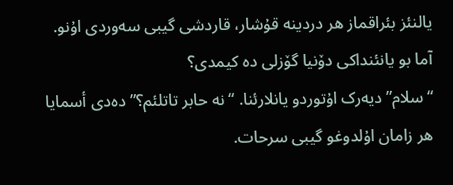یالنئز بئراقماز هر دردینە قۇشار، قاردشی گیبی سەوردی اۇنو. آما بو یانئنداکی دۆنیا گۆزلی دە کیمدی؟
“سلام” دیەرک اۇتوردو یانلارئنا. “نە حابر تاتلئم؟” دەدی أسمایا هر زامان اۇلدوغو گیبی سرحات.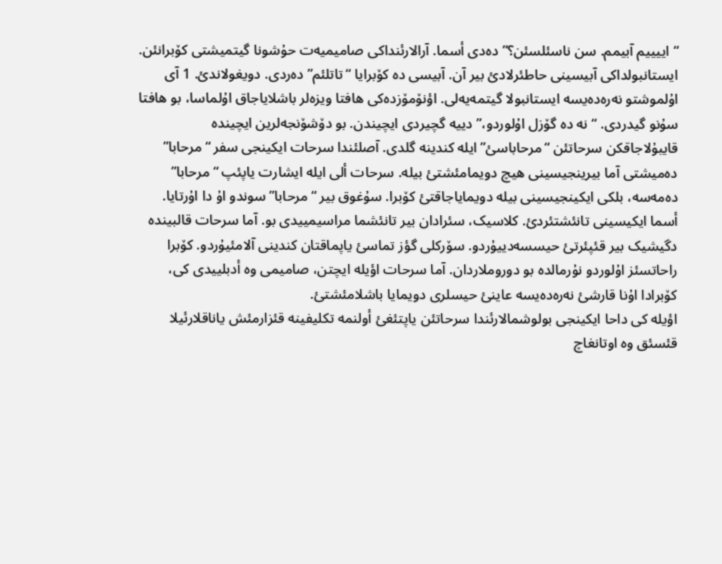“اییییم آبیمم. سن ناسئلسئن؟” دەدی أسما. آرالارئنداکی صامیمیەت حۇشونا گیتمیشتی کۆبرانئن. ایستانبولداکی آبیسینی حاطئرلادئ بیر آن. آبیسی دە کۆبرایا “تاتلئم” دەردی. دویغولاندئ. 1 آی اۇلموشتو نەرەدەیسە ایستانبولا گیتمەیەلی. اؤنۆمۆزدەکی هافتا ویزەلر باشلایاجاق اۇلماسا، بو هافتا سۇنو گیدردی. “نە دە گۆزل اۇلوردو،” دییە گچیردی ایچیندن. بو دۆشۆنجەلرین ایچیندە قایبۇلاجاقکن سرحاتئن “مرحاباسئ” ایلە کندینە گلدی. آصلئندا سرحات ایکینجی سفر “مرحابا” دەمیشتی آما بیرینجیسینی هیچ دویمامئشتئ بیلە. سرحات ألی ایلە ایشارت یاپئپ “مرحابا” دەمەسە، بلکی ایکینجیسینی بیلە دویمایاجاقتئ کۆبرا. سۇغوق بیر “مرحابا” سوندو اۇ دا اۇرتایا.
أسما ایکیسینی تانئشتئردئ. کلاسیک، سئرادان بیر تانئشما مراسیمییدی بو. آما سرحات قالبیندە دگیشیک بیر قئپئرتئ حیسسەدییۇردو. سۆرکلی گؤز تماسئ یاپماقتان کندینی آلامئیۇردو. کۆبرا راحاتسئز اۇلوردو نۇرمالدە بو دوروملاردان. آما سرحات اؤیلە ایچتن، صامیمی وە أدبلییدی کی، کۆبرادا اۇنا قارشئ نەرەدەیسە عاینئ حیسلری دویمایا باشلامئشتئ.
اؤیلە کی داحا ایکینجی بولوشمالارئندا سرحاتئن یاپتئغئ أولنمە تکلیفینە قئزارمئش یاناقلارئیلا قئسئق وە اوتانغاچ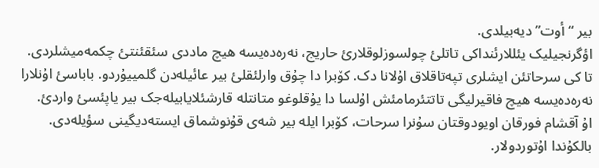بیر “أوت” دیەبیلدی.
اؤگرنجیلیک یئللارئنداکی تاتلئ چولسوزلوقلارئ حاریج، نەرەدەیسە هیچ ماددی سئقئنتئ چکمەمیشلردی.
تا کی سرحاتئن ایشلری تپەتاقلاق اۇلانا دک. کۆبرا دا چۇق وارلئقلئ بیر عائیلەدن گلمییۇردو. باباسئ اۇنلارا نەرەدەیسە هیچ فاقیرلیگی تاتتئرمامئش اۇلسا دا یۇقلوغو متانتلە قارشئلایابیلەجک بیر یاپئسئ واردئ.
اۇ آقشام فورقان اویودوقتان سۇنرا سرحات، کۆبرا ایلە بیر شەی قۇنوشماق ایستەدیگینی سؤیلەدی. بالکۇندا اۇتوردولار.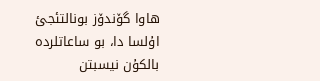هاوا گۆندۆز بونالتئجئ اۇلسا دا، بو ساعاتلردە بالکۇن نیسبتن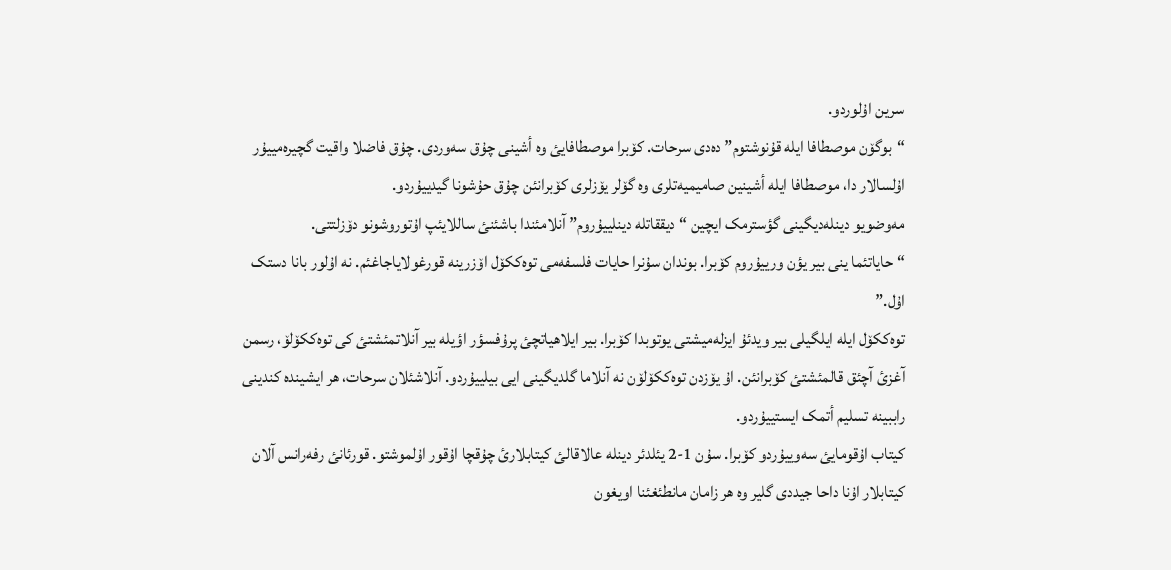سرین اۇلوردو.
“بوگۆن موصطافا ایلە قۇنوشتوم” دەدی سرحات. کۆبرا موصطافایئ وە أشینی چۇق سەوردی. چۇق فاضلا واقیت گچیرەمییۇر اۇلسالار دا، موصطافا ایلە أشینین صامیمیەتلری وە گۆلر یۆزلری کۆبرانئن چۇق حۇشونا گیدییۇردو.
مەوضویو دینلەدیگینی گؤسترمک ایچین “دیققاتلە دینلییۇروم” آنلامئندا باشئنئ ساللایئپ اۇتوروشونو دۆزلتتی.
“حایاتئما ینی بیر یؤن ورییۇروم کۆبرا. بوندان سۇنرا حایات فلسفەمی توەککۆل اۆزرینە قورغولایاجاغئم. نە اۇلور بانا دستک اۇل.”
توەککۆل ایلە ایلگیلی بیر ویدئۇ ایزلەمیشتی یوتوبدا کۆبرا. بیر ایلاهیاتچئ پرۇفسؤر اؤیلە بیر آنلاتمئشتئ کی توەککۆلۆ، رسمن آغزئ آچئق قالمئشتئ کۆبرانئن. اۇ یۆزدن توەککۆلۆن نە آنلاما گلدیگینی ایی بیلییۇردو. آنلاشئلان سرحات، هر ایشیندە کندینی راببینە تسلیم أتمک ایستییۇردو.
کیتاب اۇقومایئ سەوییۇردو کۆبرا. سۇن 1-2 یئلدئر دینلە عالاقالئ کیتابلارئ چۇقچا اۇقور اۇلموشتو. قورئانئ رفەرانس آلان کیتابلار اۇنا داحا جیددی گلیر وە هر زامان مانطئغئنا اویغون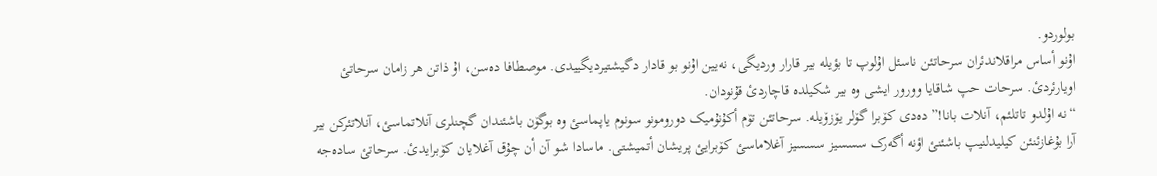بولوردو.
اۇنو أساس مراقلاندئران سرحاتئن ناسئل اۇلوپ تا بؤیلە بیر قارار وردیگی، نەیین اۇنو بو قادار دگیشتیردیگییدی. موصطافا دەسن، اۇ ذاتن هر زامان سرحاتئ اویارئردئ. سرحات حپ شاقایا وورور ایشی وە بیر شکیلدە قاچاردئ قۇنودان.
“نە اۇلدو تاتلئم، آنلات بانا!” دەدی کۆبرا گۆلر یۆزۆیلە. سرحاتئن تۆم أکۇنۇمیک دورومونو سونوم یاپماسئ وە بوگۆن باشئندان گچنلری آنلاتماسئ، آنلاتئرکن بیر آرا بۇغازئنئن کیلیدلنیپ باشئنئ اؤنە أگەرک سسسیز سسسیز آغلاماسئ کۆبرایئ پریشان أتمیشتی. ماسادا شو آن أن چۇق آغلایان کۆبرایدئ. سرحاتئ سادەجە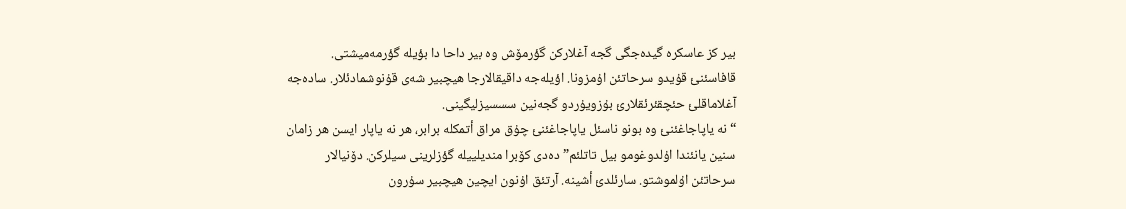بیر کز عاسکرە گیدەجگی گجە آغلارکن گؤرمۆش وە بیر داحا دا بؤیلە گؤرمەمیشتی. قافاسئنئ قۇیدو سرحاتئن اۇمزونا. اؤیلەجە داقیقالارجا هیچبیر شەی قۇنوشمادئلار. سادەجە آغلاماقلئ حئچقئرئقلارئ بۇزویۇردو گجەنین سسسیزلیگینی.
“نە یاپاجاغئنئ وە بونو ناسئل یاپاجاغئنئ چۇق مراق أتمکلە برابر، هر نە یاپار ایسن هر زامان سنین یانئندا اۇلدوغومو بیل تاتلئم” دەدی کۆبرا مندیلییلە گؤزلرینی سیلرکن. دۆنیالار سرحاتئن اۇلموشتو. سارئلدئ أشینە. آرتئق اۇنون ایچین هیچبیر سۇرون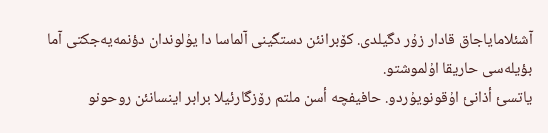آشئلامایاجاق قادار زۇر دگیلدی. کۆبرانئن دستگینی آلماسا دا یۇلوندان دؤنمەیەجکتی آما بؤیلەسی حاریقا اۇلموشتو.
یاتسئ أذانئ اۇقونویۇردو. حافیفچە أسن ملتم رۆزگارئیلا برابر اینسانئن روحونو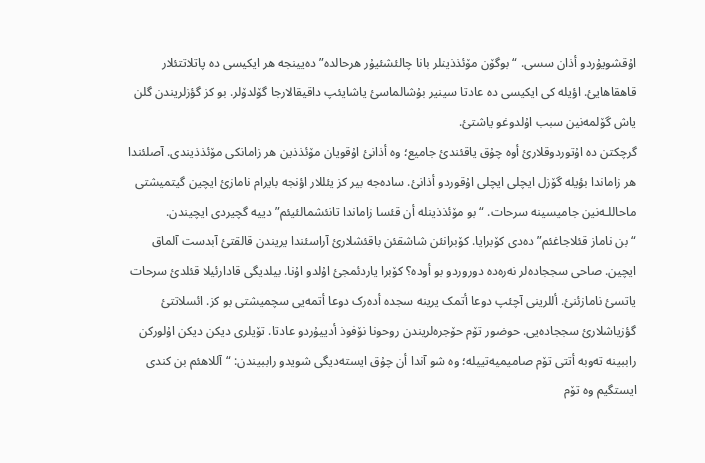اۇقشویۇردو أذان سسی. “بوگۆن مۆئذذینلر بانا چالئشئیۇر هرحالدە” دەیینجە هر ایکیسی دە پاتلاتتئلار قاهقاهایئ. اؤیلە کی ایکیسی دە عادتا سینیر بۇشالماسئ یاشایئپ داقیقالارجا گۆلدۆلر. بو کز گؤزلریندن گلن یاش گۆلمەنین سبب اۇلدوغو یاشتئ.
گرچکتن دە اۇتوردوقلارئ أوە چۇق یاقئندئ جامیع؛ وە أذانئ اۇقویان مۆئذذین هر زامانکی مۆئذذیندی. آصلئندا هر زاماندا بؤیلە گۆزل ایچلی ایچلی اۇقوردو أذانئ. سادەجە بیر کز یئللار اؤنجە بایرام نامازئ ایچین گیتمیشتی ماحاللـەنین جامیسینە سرحات. “بو مۆئذذینلە أن قئسا زاماندا تانئشمالئیئم” دییە گچیردی ایچیندن.
“بن ناماز قئلاجاغئم” دەدی کۆبرایا. کۆبرانئن شاشقئن باقئشلارئ آراسئندا یریندن قالقتئ آبدست آلماق ایچین. صاحی سججادەلر نەرەدە دوروردو بو أودە؟ کۆبرا یاردئمجئ اۇلدو اۇنا. بیلدیگی قادارئیلا قئلدئ سرحات یاتسئ نامازئنئ. أللرینی آچئپ دوعا أتمک یرینە سجدە أدەرک دوعا أتمەیی سچمیشتی بو کز. ائسلاتتئ گؤزیاشلارئ سججادەیی. حوضور تۆم حۆجرەلریندن روحونا نۆفوذ أدییۇردو عادتا. تۆیلری دیکن دیکن اۇلورکن راببینە تەوبە أتتی تۆم صامیمیەتییلە؛ وە شو آندا أن چۇق ایستەدیگی شویدو راببیندن: “آللاهئم بن کندی ایستگیم وە تۆم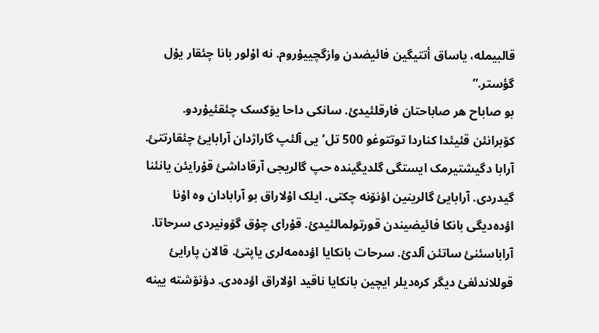قالبیملە، یاساق أتتیگین فائیضدن وازگچییۇروم. نە اۇلور بانا چئقار یۇل گؤستر.”
بو صاباح هر صاباحتان فارقلئیدئ. سانکی داحا یۆکسک چئقئیۇردو. کۆبرانئن قئیئدا کناردا توتتوغو 500 تل’یی آلئپ گاراژدان آرابایئ چئقارتتئ. آرابا دگیشتیرمک ایستگی گلدیگیندە حپ گالریجی آرقاداشئ قۇرایئن یانئنا گیدردی. آرابایئ گالرینین اؤنۆنە چکتی. ایلک اۇلاراق بو آرابادان وە اۇنا اؤدەدیگی بانکا فائیضیندن قورتولمالئیدئ. قۇرای چۇق گۆونیردی سرحاتا. آراباسئنئ ساتئن آلدئ. سرحات بانکایا اؤدەمەلری یاپتئ. قالان پارایئ قوللاندئغئ دیگر کرەدیلر ایچین بانکایا ناقید اۇلاراق اؤدەدی. دؤنۆشتە یینە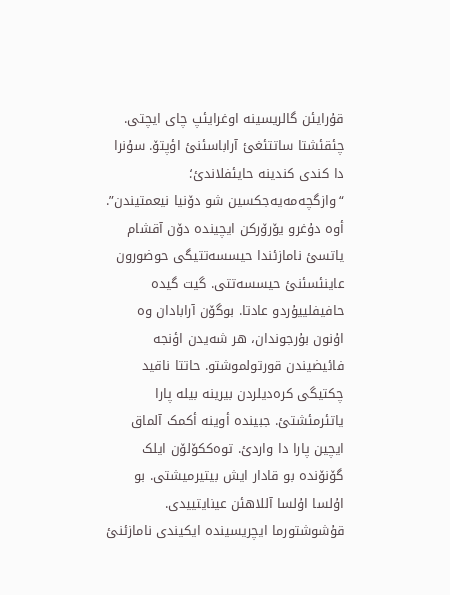قۇرایئن گالریسینە اوغرایئپ چای ایچتی. چئقئشتا ساتتئغئ آراباسئنئ اؤپتۆ. سۇنرا دا کندی کندینە حایئفلاندئ؛ “وازگچەمەیەجکسین شو دۆنیا نیعمتیندن”.
أوە دۇغرو یۆرۆرکن ایچیندە دۆن آقشام یاتسئ نامازئندا حیسسەتتیگی حوضورون عاینئسئنئ حیسسەتتی. گیت گیدە حافیفلییۇردو عادتا. بوگۆن آرابادان وە اۇنون بۇرجوندان، هر شەیدن اؤنجە فائیضیندن قورتولموشتو. حاتتا ناقید چکتیگی کرەدیلردن بیرینە بیلە پارا یاتئرمئشتئ. جبیندە أوینە أکمک آلماق ایچین پارا دا واردئ. توەککۆلۆن ایلک گۆنۆندە بو قادار ایش بیتیرمیشتی. بو اۇلسا اۇلسا آللاهئن عینایتییدی.
قۇشوشتورما ایچریسیندە ایکیندی نامازئنئ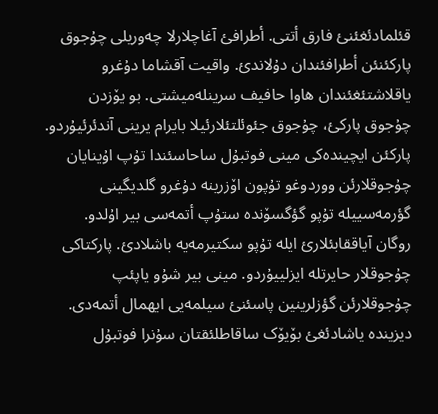قئلمادئغئنئ فارق أتتی. أطرافئ آغاچلارلا چەوریلی چۇجوق پارکئنئن أطرافئندان دۇلاندئ. واقیت آقشاما دۇغرو یاقلاشتئغئندان هاوا حافیف سرینلەمیشتی. بو یۆزدن چۇجوق پارکئ، چۇجوق جئوئلتئلارئیلا بایرام یرینی آندئرئیۇردو. پارکئن ایچیندەکی مینی فوتبۇل ساحاسئندا تۇپ اۇینایان چۇجوقلارئن ووردوغو تۇپون اۆزرینە دۇغرو گلدیگینی گؤرمەسییلە تۇپو گؤگسۆندە ستۇپ أتمەسی بیر اۇلدو.
روگان آیاققابئلارئ ایلە تۇپو سکتیرمەیە باشلادئ. پارکتاکی چۇجوقلار حایرتلە ایزلییۇردو. مینی بیر شۇو یاپئپ چۇجوقلارئن گؤزلرینین پاسئنئ سیلمەیی ایهمال أتمەدی. دیزیندە یاشادئغئ بۆیۆک ساقاطلئقتان سۇنرا فوتبۇل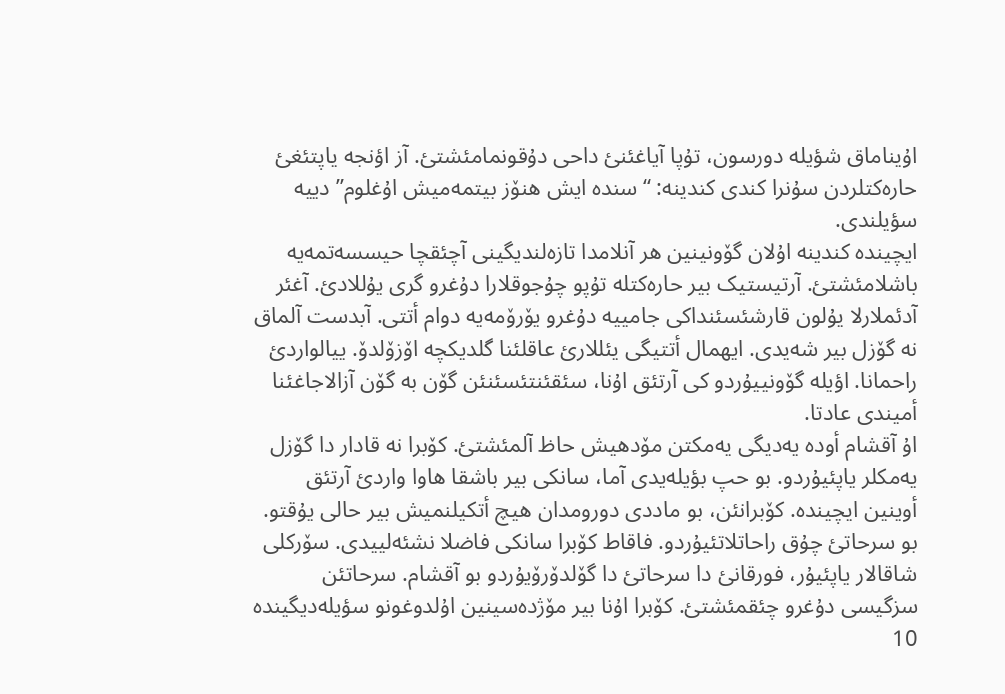اۇیناماق شؤیلە دورسون، تۇپا آیاغئنئ داحی دۇقونمامئشتئ. آز اؤنجە یاپتئغئ حارەکتلردن سۇنرا کندی کندینە: “سندە ایش هنۆز بیتمەمیش اۇغلوم” دییە سؤیلندی.
ایچیندە کندینە اۇلان گۆونینین هر آنلامدا تازەلندیگینی آچئقچا حیسسەتمەیە باشلامئشتئ. آرتیستیک بیر حارەکتلە تۇپو چۇجوقلارا دۇغرو گری یۇللادئ. آغئر آدئملارلا یۇلون قارشئسئنداکی جامییە دۇغرو یۆرۆمەیە دوام أتتی. آبدست آلماق نە گۆزل بیر شەیدی. ایهمال أتتیگی یئللارئ عاقلئنا گلدیکچە اۆزۆلدۆ. ییالواردئ راحمانا. اؤیلە گۆونییۇردو کی آرتئق اۇنا، سئقئنتئسئنئن گۆن بە گۆن آزالاجاغئنا أمیندی عادتا.
اۇ آقشام أودە یەدیگی یەمکتن مۆدهیش حاظ آلمئشتئ. کۆبرا نە قادار دا گۆزل یەمکلر یاپئیۇردو. بو حپ بؤیلەیدی آما، سانکی بیر باشقا هاوا واردئ آرتئق أوینین ایچیندە. کۆبرانئن، بو ماددی دورومدان هیچ أتکیلنمیش بیر حالی یۇقتو. بو سرحاتئ چۇق راحاتلاتئیۇردو. فاقاط کۆبرا سانکی فاضلا نشئەلییدی. سۆرکلی شاقالار یاپئیۇر، فورقانئ دا سرحاتئ دا گۆلدۆرۆیۇردو بو آقشام. سرحاتئن سزگیسی دۇغرو چئقمئشتئ. کۆبرا اۇنا بیر مۆژدەسینین اۇلدوغونو سؤیلەدیگیندە 10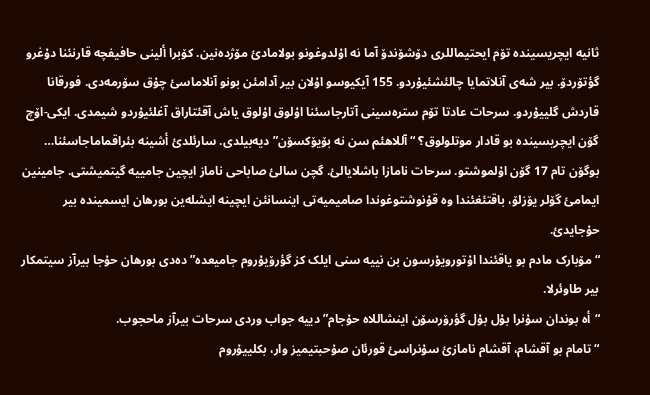ثانیە ایچریسیندە تۆم ایحتیماللری دۆشۆندۆ آما نە اۇلدوغونو بولامادئ مۆژدەنین. کۆبرا ألینی حافیفچە قارنئنا دۇغرو گؤتۆردۆ. بیر شەی آنلاتمایا چالئشئیۇردو. 155 آیکیوسو اۇلان بیر آدامئن بونو آنلاماسئ چۇق سۆرمەدی. فورقانا قاردش گلییۇردو. سرحات عادتا تۆم سترەسینی آتارجاسئنا اۇلوق اۇلوق یاش آقئتاراق آغلئیۇردو شیمدی. ایکی-اۆچ گۆن ایچریسیندە بو قادار موتلولوق؟ “آللاهئم سن نە بۆیۆکسۆن” دیەبیلدی. سارئلدئ أشینە بئراقماماجاسئنا…
بوگۆن تام 17 گۆن اۇلموشتو. سرحات نامازا باشلایالئ. گچن سالئ صاباحی ناماز ایچین جامییە گیتمیشتی. جامینین ایمامئ گۆلر یۆزلۆ، باقتئغئندا وە قۇنوشتوغوندا صامیمیەتی اینسانئن ایچینە ایشلەین بورهان ایسمیندە بیر حۇجایدئ.
“مۆبارک مادم بو یاقئندا اۇتورویۇرسون بن نییە سنی ایلک کز گؤرۆیۇروم جامیعدە” دەدی بورهان حۇجا بیرآز سیتمکار بیر طاوئرلا.
“أە بوندان سۇنرا بۇل بۇل گؤرۆرسۆن اینشاللاە حۇجام” دییە جواب وردی سرحات بیرآز ماحجوب.
“تامام بو آقشام، آقشام نامازئ سۇنراسئ قورئان صۇحبتیمیز وار، بکلییۇروم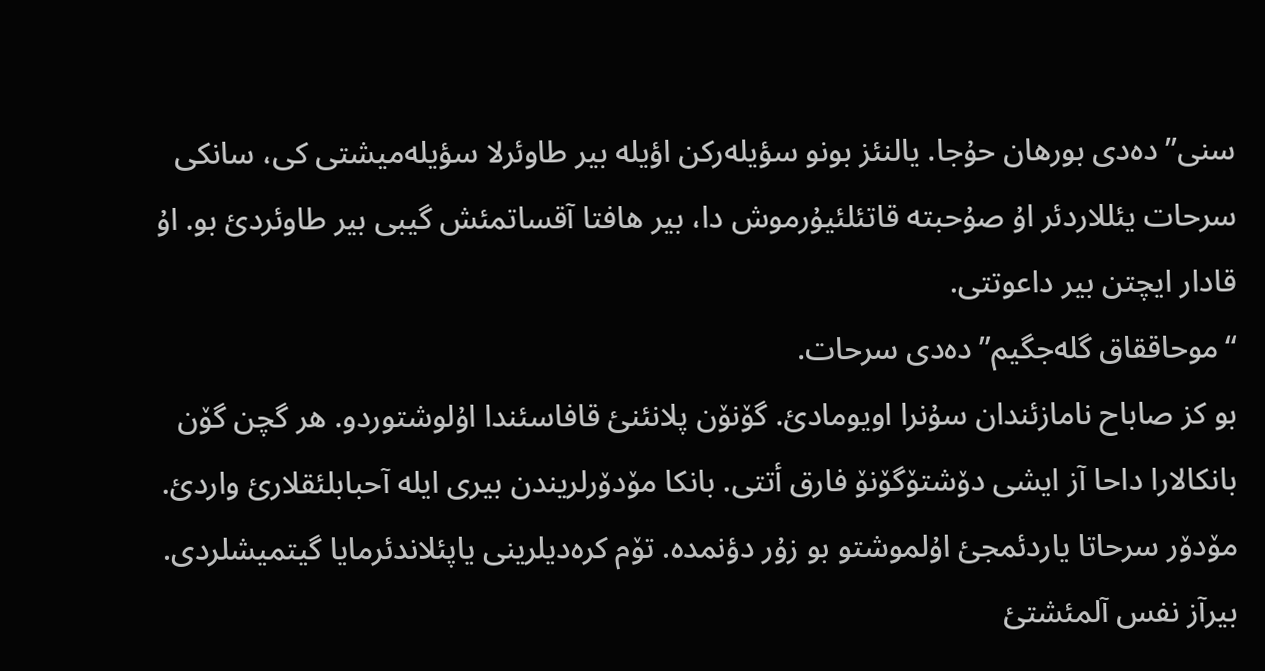سنی” دەدی بورهان حۇجا. یالنئز بونو سؤیلەرکن اؤیلە بیر طاوئرلا سؤیلەمیشتی کی، سانکی سرحات یئللاردئر اۇ صۇحبتە قاتئلئیۇرموش دا، بیر هافتا آقساتمئش گیبی بیر طاوئردئ بو. اۇ قادار ایچتن بیر داعوتتی.
“موحاققاق گلەجگیم” دەدی سرحات.
بو کز صاباح نامازئندان سۇنرا اویومادئ. گۆنۆن پلانئنئ قافاسئندا اۇلوشتوردو. هر گچن گۆن بانکالارا داحا آز ایشی دۆشتۆگۆنۆ فارق أتتی. بانکا مۆدۆرلریندن بیری ایلە آحبابلئقلارئ واردئ. مۆدۆر سرحاتا یاردئمجئ اۇلموشتو بو زۇر دؤنمدە. تۆم کرەدیلرینی یاپئلاندئرمایا گیتمیشلردی. بیرآز نفس آلمئشتئ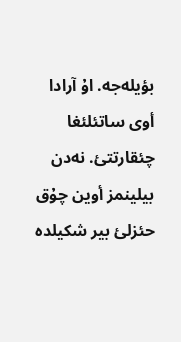بؤیلەجە. اۇ آرادا أوی ساتئلئغا چئقارتتئ. نەدن بیلینمز أوین چۇق حئزلئ بیر شکیلدە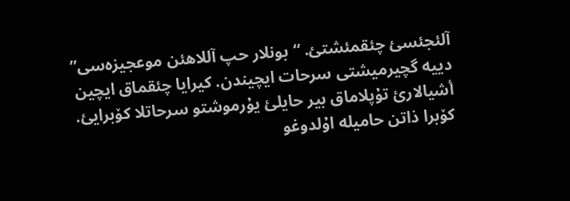آلئجئسئ چئقمئشتئ. “بونلار حپ آللاهئن موعجیزەسی” دییە گچیرمیشتی سرحات ایچیندن. کیرایا چئقماق ایچین أشیالارئ تۇپلاماق بیر حایلئ یۇرموشتو سرحاتلا کۆبرایئ. کۆبرا ذاتن حامیلە اۇلدوغو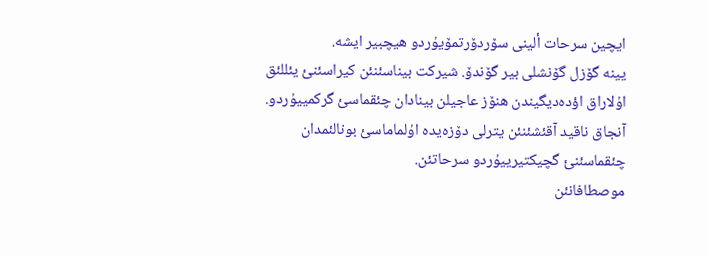ایچین سرحات ألینی سۆردۆرتمۆیۇردو هیچبیر ایشە.
یینە گۆزل گۆنشلی بیر گۆندۆ. شیرکت بیناسئنئن کیراسئنئ یئللئق اۇلاراق اؤدەدیگیندن هنۆز عاجیلن بینادان چئقماسئ گرکمییۇردو. آنجاق ناقید آقئشئنئن یترلی دۆزەیدە اۇلماماسئ بونالئمدان چئقماسئنئ گچیکتیرییۇردو سرحاتئن.
موصطافانئن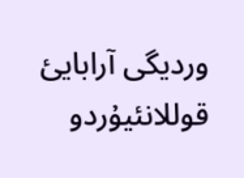وردیگی آرابایئ قوللانئیۇردو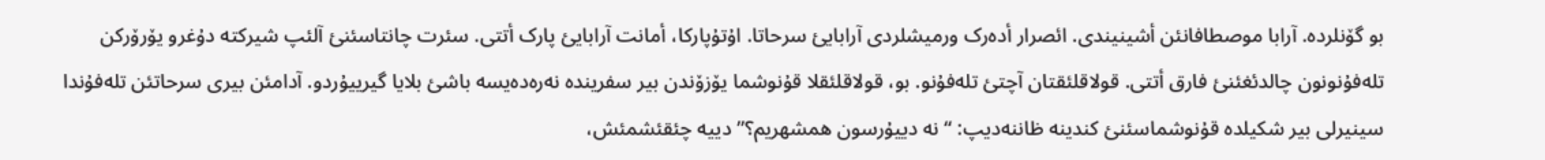بو گۆنلردە. آرابا موصطافانئن أشینیندی. ائصرار أدەرک ورمیشلردی آرابایئ سرحاتا. اۇتۇپارکا، أمانت آرابایئ پارک أتتی. سئرت چانتاسئنئ آلئپ شیرکتە دۇغرو یۆرۆرکن تلەفۇنونون چالدئغئنئ فارق أتتی. قولاقلئقتان آچتئ تلەفۇنو. بو، قولاقلئقلا قۇنوشما یۆزۆندن بیر سفریندە نەرەدەیسە باشئ بلایا گیرییۇردو. آدامئن بیری سرحاتئن تلەفۇندا سینیرلی بیر شکیلدە قۇنوشماسئنئ کندینە ظاننەدیپ: “نە دییۇرسون همشهریم؟” دییە چئقئشمئش،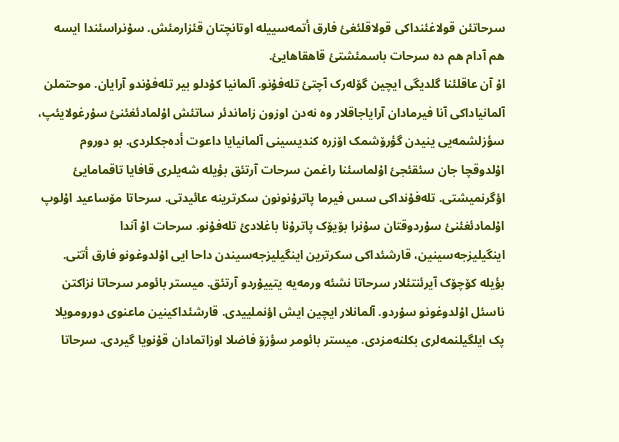سرحاتئن قولاغئنداکی قولاقلئغئ فارق أتمەسییلە اوتانچتان قئزارمئش. سۇنراسئندا ایسە هم آدام هم دە سرحات باسمئشتئ قاهقاهایئ.
اۇ آن عاقلئنا گلدیگی ایچین گۆلەرک آچتئ تلەفۇنو. آلمانیا کۇدلو بیر تلەفۇندو آرایان. موحتملن آلمانیاداکی آنا فیرمادان آرایاجاقلار وە نەدن اوزون زاماندئر ساتئش اۇلمادئغئنئ سۇرغولایئپ، سؤزلشمەیی ینیدن گؤرۆشمک اۆزرە کندیسینی آلمانیایا داعوت أدەجکلردی. بو دوروم اۇلدوقچا جان سئقئجئ اۇلماسئنا راغمن سرحات آرتئق بؤیلە شەیلری قافایا تاقمامایئ اؤگرنمیشتی. تلەفۇنداکی سس فیرما پاترۇنونون سکرترینە عائیدتی. سرحاتا مۆساعید اۇلوپ اۇلمادئغئنئ سۇردوقتان سۇنرا بۆیۆک پاترۇنا باغلادئ تلەفۇنو. سرحات اۇ آندا اینگیلیزجەسینین، قارشئداکی سکرترین اینگیلیزجەسیندن داحا ایی اۇلدوغونو فارق أتتی.
بؤیلە کۆچۆک آیرئنتئلار سرحاتا نشئە ورمەیە یتییۇردو آرتئق. میستر بائومر سرحاتا نزاکتن ناسئل اۇلدوغونو سۇردو. آلمانلار ایچین ایش اؤنملییدی. قارشئداکینین ماعنوی دورومویلا پک ایلگیلنمەلری بکلنەمزدی. میستر بائومر سؤزۆ فاضلا اوزاتمادان قۇنویا گیردی. سرحاتا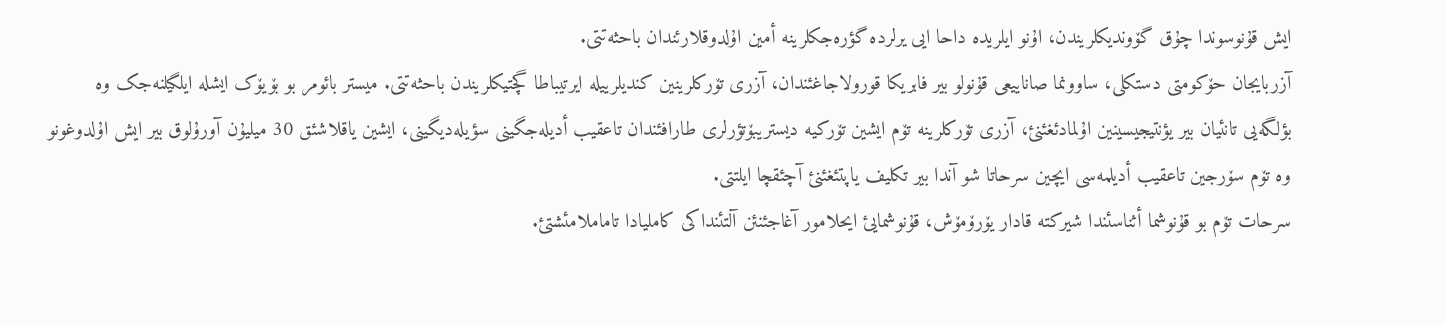ایش قۇنوسوندا چۇق گۆوندیکلریندن، اۇنو ایلریدە داحا ایی یرلردە گؤرەجکلرینە أمین اۇلدوقلارئندان باحثەتتی.
آزربایجان حۆکومتی دستکلی، ساوونما صاناییعی قۇنولو بیر فابریکا قورولاجاغئندان، آزری تۆرکلرینین کندیلرییلە ایرتیباطا گچتیکلریندن باحثەتتی. میستر بائومر بو بۆیۆک ایشلە ایلگیلنەجک وە بؤلگەیی تانئیان بیر یؤنتیجیسینین اۇلمادئغئنئ، آزری تۆرکلرینە تۆم ایشین تۆرکیە دیستریبۆتؤرلری طارافئندان تاعقیب أدیلەجگینی سؤیلەدیگینی، ایشین یاقلاشئق 30 میلیۇن آورۇلوق بیر ایش اۇلدوغونو وە تۆم سۆرجین تاعقیب أدیلمەسی ایچین سرحاتا شو آندا بیر تکلیف یاپتئغئنئ آچئقچا ایلتتی.
سرحات تۆم بو قۇنوشما أثناسئندا شیرکتە قادار یۆرۆمۆش، قۇنوشمایئ ایحلامور آغاجئنئن آلتئنداکی کاملیادا تاماملامئشتئ.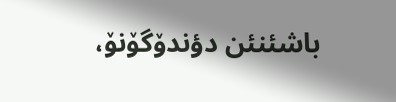باشئنئن دؤندۆگۆنۆ،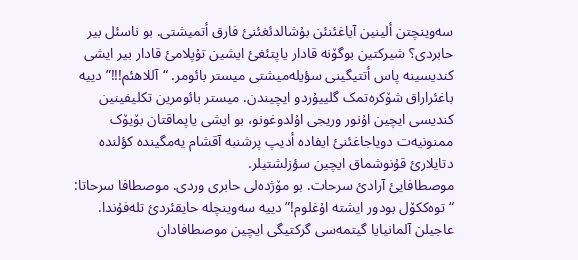سەوینچتن ألینین آیاغئنئن بۇشالدئغئنئ فارق أتمیشتی. بو ناسئل بیر حابردی؟ شیرکتین بوگۆنە قادار یاپتئغئ ایشین تۇپلامئ قادار بیر ایشی کندیسینە پاس أتتیگینی سؤیلەمیشتی میستر بائومر. “آللاهئم!!!” دییە باغئراراق شۆکرەتمک گلییۇردو ایچیندن. میستر بائومرین تکلیفینین کندیسی ایچین اۇنور وریجی اۇلدوغونو، بو ایشی یاپماقتان بۆیۆک ممنونیەت دویاجاغئنئ ایفادە أدیپ پرشنبە آقشام یەمگیندە کؤلندە دتایلارئ قۇنوشماق ایچین سؤزلشتیلر.
موصطافایئ آرادئ سرحات. بو مۆژدەلی حابری وردی. موصطافا سرحاتا: “توەککۆل بودور ایشتە اۇغلوم!” دییە سەوینچلە حایقئردئ تلەفۇندا.
عاجیلن آلمانیایا گیتمەسی گرکتیگی ایچین موصطافادان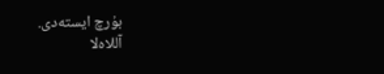بۇرچ ایستەدی.
آللاەلا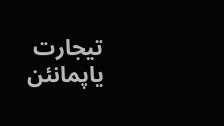تیجارت یاپمانئن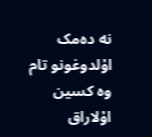نە دەمک اۇلدوغونو تام وە کسین اۇلاراق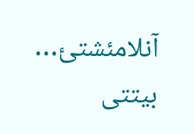آنلامئشتئ…
بیتتی